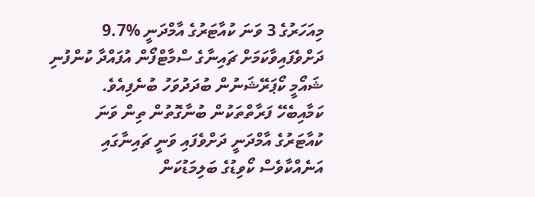މިއަހަރުގެ 3 ވަނަ ކުއާޓަރުގެ އާމްދަނީ %9.7 ދަށްވެފައިވާކަމަށް ޗައިނާގެ ސްމާޓްފޯން އުފައްދާ ކުންފުނި ޝައޯމީ ކޯޕަރޭޝަނުން ބުދަދުވަހު ބުނެފިއެވެ.
ކަމާއިބެހޭ ފަރާތްތަކުން ބުނާގޮތުން ތިން ވަނަ ކުއާޓަރުގެ އާމްދަނީ ދަށްވެފައި ވަނީ ޗައިނާގައި އަނެއްކާވެސް ކޯވިޑުގެ ބަލިމަޑުކަން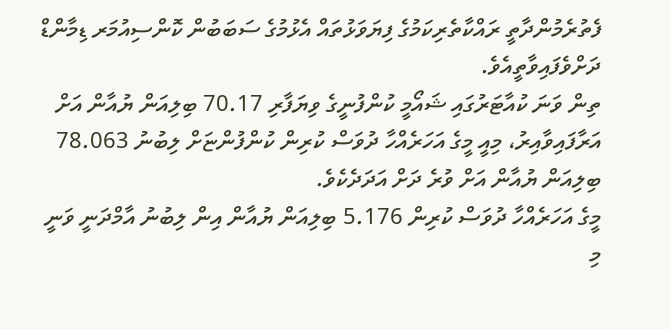ފެތުރެމުންދާތީ ރައްކާތެރިކަމުގެ ފިޔަވަޅުތައް އެޅުމުގެ ސަބަބުން ކޮންސިއުމަރ ޑިމާންޑް ދަށްވެފައިވާތީއެވެ.
ތިން ވަނަ ކުއާޓަރުގައި ޝައޯމީ ކުންފުނީގެ ވިޔަފާރި 70.17 ބިލިއަން ޔުއާން އަށް އަރާފައިވާއިރު، މިއީ މީގެ އަހަރެއްހާ ދުވަސް ކުރިން ކުންފުންޏަށް ލިބުނު 78.063 ބިލިއަން ޔުއާން އަށް ވުރެ ދަށް އަދަދެކެވެ.
މީގެ އަހަރެއްހާ ދުވަސް ކުރިން 5.176 ބިލިއަން ޔުއާން އިން ލިބުނު އާމްދަނީ ވަނީ މި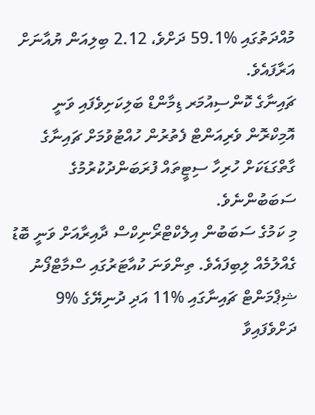މުއްދަތުގައި %59.1 ދަށްވެ، 2.12 ބިލިއަން ޔުއާނަށް އަރާފައެވެ.
ޗައިނާގެ ކޮންސިއުމަރ ޑިމާންޑް ބަލިކަށިވެފައި ވަނީ އޮމިކްރޮން ވެރިއަންޓް ފެތުރުން ހުއްޓުވުމަށް ޗައިނާގެ ގާތްގަޑަކަށް ހުރިހާ ސިޓީތައް ފުރަބަންދުކުރުމުގެ ސަބަބުންނެވެ.
މި ކަމުގެ ސަބަބުން އިލެކްޓްރޯނިކްސް ދާއިރާއަށް ވަނީ ބޮޑު ގެއްލުމެއް ލިބިފައެވެ. ތިންވަނަ ކުއާޓަރުގައި ސްމާޓްފޯނު ޝިޕްމަންޓް ޗައިނާގައި %11 އަދި ދުނިޔޭގެ %9 ދަށްވެފައިވާ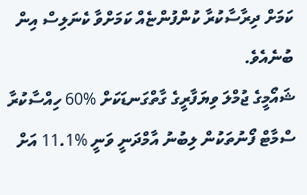ކަމަށް ދިރާސާކުރާ ކުންފުންޏެއް ކަމަށްވާ ކެނަލިސް އިން ބުނެއެވެ.
ޝައޯމީގެ ޖުމްލަ ވިޔަފާރީގެ ގާތްގަނޑަކަށް %60 ހިއްސާކުރާ ސްމާޓް ފޯނުތަކުން ލިބުނު އާމްދަނީ ވަނީ %11.1 އަށް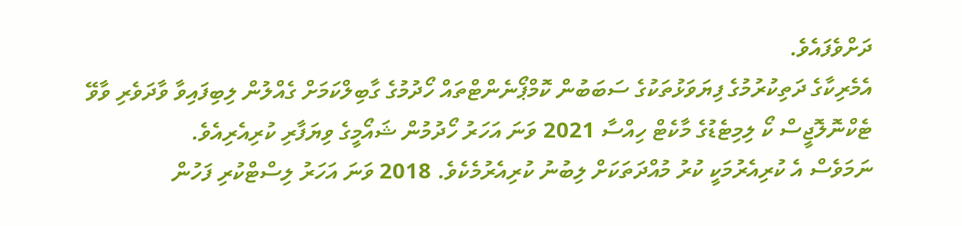ދަށްވެފައެވެ.
އެމެރިކާގެ ދަތިކުރުމުގެ ފިޔަވަޅުތަކުގެ ސަބަބުން ކޮމްޕޯނެންޓްތައް ހޯދުމުގެ ގާބިލްކަމަށް ގެއްލުން ލިބިފައިވާ ވާދަވެރި ވާވޭ ޓެކްނޮލޮޖީސް ކޯ ލިމިޓެޑުގެ މާކެޓް ހިއްސާ 2021 ވަނަ އަހަރު ހޯދުމުން ޝައޯމީގެ ވިޔަފާރި ކުރިއެރިއެވެ.
ނަމަވެސް އެ ކުރިއެރުމަކީ ކުރު މުއްދަތަކަށް ލިބުނު ކުރިއެރުމެކެވެ. 2018 ވަނަ އަހަރު ލިސްޓްކުރި ފަހުން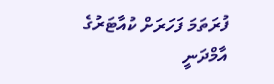ފުރަތަމަ ފަހަރަށް ކުއާޓަރުގެ އާމްދަނީ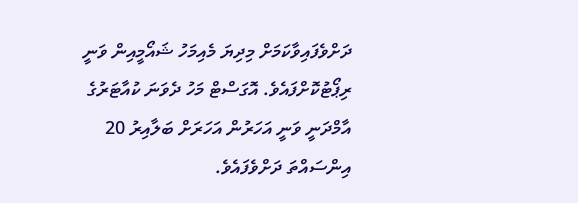ދަށްވެފައިވާކަމަށް މިދިޔަ މެއިމަހު ޝައޯމީއިން ވަނީ ރިޕޯޓުކޮށްފައެވެ. އޮގަސްޓް މަހު ދެވަނަ ކުއާޓަރުގެ އާމްދަނީ ވަނީ އަހަރުން އަހަރަށް ބަލާއިރު 20 އިންސައްތަ ދަށްވެފައެވެ.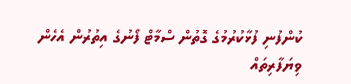ކުންފުނި ފުޅާކުރުމުގެ ގޮތުން ސްމާޓް ފޯނުގެ އިތުރުން އެހެން ވިޔަފާރިތައް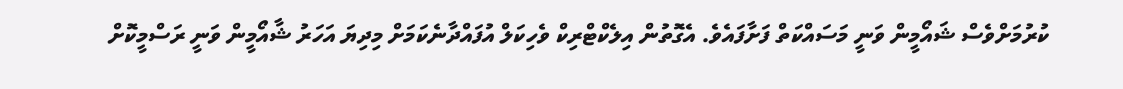ކުރުމަށްވެސް ޝައޯމީން ވަނީ މަސައްކަތް ފަށާފައެވެ. އެގޮތުން އިލެކްޓްރިކް ވެހިކަލް އުފައްދާނެކަމަށް މިދިޔަ އަހަރު ޝާއޯމީން ވަނީ ރަސްމީކޮށް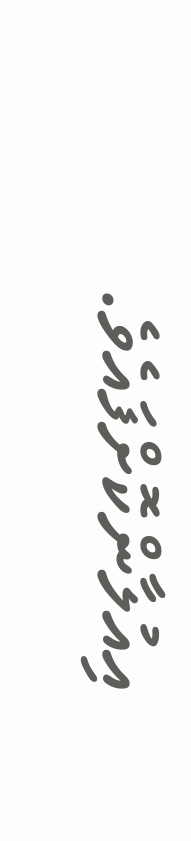އިއުލާންކޮށްފައެވެ.